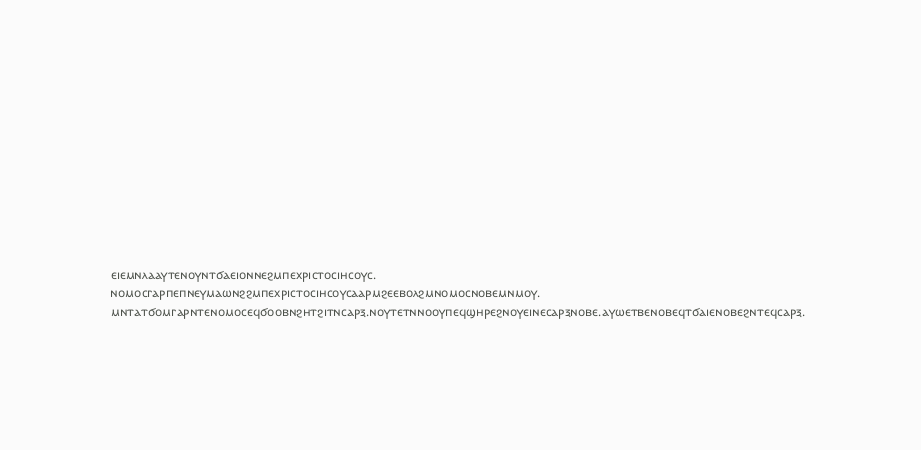ⲉⲓⲉⲙⲛⲗⲁⲁⲩⲧⲉⲛⲟⲩⲛⲧϭⲁⲉⲓⲟⲛⲛⲉϩⲙⲡⲉⲭⲣⲓⲥⲧⲟⲥⲓⲏⲥⲟⲩⲥ.
ⲛⲟⲙⲟⲥⲅⲁⲣⲡⲉⲡⲛⲉⲩⲙⲁⲱⲛϩϩⲙⲡⲉⲭⲣⲓⲥⲧⲟⲥⲓⲏⲥⲟⲩⲥⲁⲁⲣⲙϩⲉⲉⲃⲟⲗϩⲙⲛⲟⲙⲟⲥⲛⲟⲃⲉⲙⲛⲙⲟⲩ.
ⲙⲛⲧⲁⲧϭⲟⲙⲅⲁⲣⲛⲧⲉⲛⲟⲙⲟⲥⲉϥϭⲟⲟⲃⲛϩⲏⲧϩⲓⲧⲛⲥⲁⲣⲝ.ⲛⲟⲩⲧⲉⲧⲛⲛⲟⲟⲩⲡⲉϥϣⲏⲣⲉϩⲛⲟⲩⲉⲓⲛⲉⲥⲁⲣⲝⲛⲟⲃⲉ.ⲁⲩⲱⲉⲧⲃⲉⲛⲟⲃⲉϥⲧϭⲁⲓⲉⲛⲟⲃⲉϩⲛⲧⲉϥⲥⲁⲣⲝ.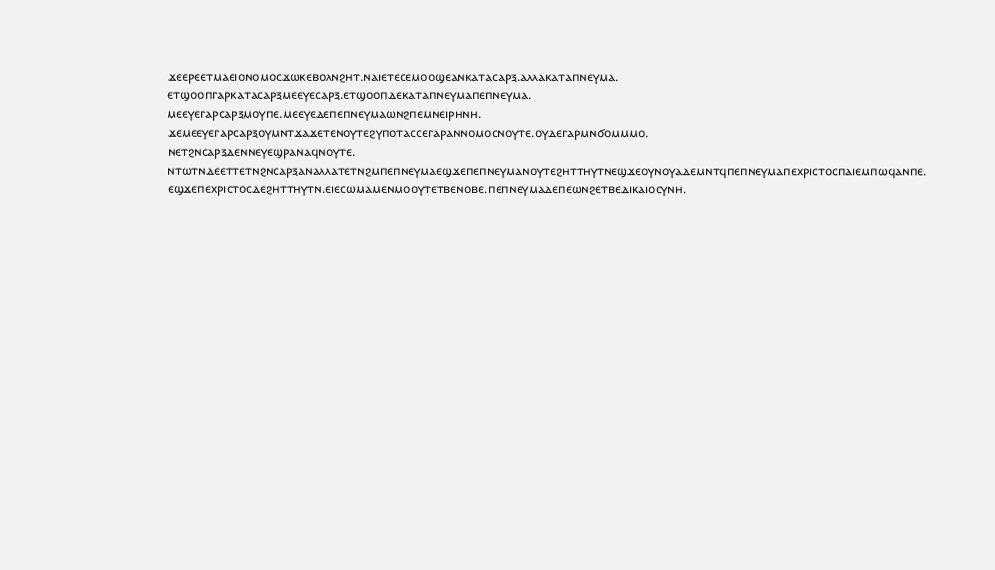ϫⲉⲉⲣⲉⲉⲧⲙⲁⲉⲓⲟⲛⲟⲙⲟⲥϫⲱⲕⲉⲃⲟⲗⲛϩⲏⲧ.ⲛⲁⲓⲉⲧⲉⲥⲉⲙⲟⲟϣⲉⲁⲛⲕⲁⲧⲁⲥⲁⲣⲝ.ⲁⲗⲗⲁⲕⲁⲧⲁⲡⲛⲉⲩⲙⲁ.
ⲉⲧϣⲟⲟⲡⲅⲁⲣⲕⲁⲧⲁⲥⲁⲣⲝⲙⲉⲉⲩⲉⲥⲁⲣⲝ.ⲉⲧϣⲟⲟⲡⲇⲉⲕⲁⲧⲁⲡⲛⲉⲩⲙⲁⲡⲉⲡⲛⲉⲩⲙⲁ.
ⲙⲉⲉⲩⲉⲅⲁⲣⲥⲁⲣⲝⲙⲟⲩⲡⲉ.ⲙⲉⲉⲩⲉⲇⲉⲡⲉⲡⲛⲉⲩⲙⲁⲱⲛϩⲡⲉⲙⲛⲉⲓⲣⲏⲛⲏ.
ϫⲉⲙⲉⲉⲩⲉⲅⲁⲣⲥⲁⲣⲝⲟⲩⲙⲛⲧϫⲁϫⲉⲧⲉⲛⲟⲩⲧⲉϩⲩⲡⲟⲧⲁⲥⲥⲉⲅⲁⲣⲁⲛⲛⲟⲙⲟⲥⲛⲟⲩⲧⲉ.ⲟⲩⲇⲉⲅⲁⲣⲙⲛϭⲟⲙⲙⲙⲟ.
ⲛⲉⲧϩⲛⲥⲁⲣⲝⲇⲉⲛⲛⲉⲩⲉϣⲣⲁⲛⲁϥⲛⲟⲩⲧⲉ.
ⲛⲧⲱⲧⲛⲇⲉⲉⲧⲧⲉⲧⲛϩⲛⲥⲁⲣⲝⲁⲛⲁⲗⲗⲁⲧⲉⲧⲛϩⲙⲡⲉⲡⲛⲉⲩⲙⲁⲉϣϫⲉⲡⲉⲡⲛⲉⲩⲙⲁⲛⲟⲩⲧⲉϩⲏⲧⲧⲏⲩⲧⲛⲉϣϫⲉⲟⲩⲛⲟⲩⲁⲇⲉⲙⲛⲧϥⲡⲉⲡⲛⲉⲩⲙⲁⲡⲉⲭⲣⲓⲥⲧⲟⲥⲡⲁⲓⲉⲙⲡⲱϥⲁⲛⲡⲉ.
ⲉϣϫⲉⲡⲉⲭⲣⲓⲥⲧⲟⲥⲇⲉϩⲏⲧⲧⲏⲩⲧⲛ.ⲉⲓⲉⲥⲱⲙⲁⲙⲉⲛⲙⲟⲟⲩⲧⲉⲧⲃⲉⲛⲟⲃⲉ.ⲡⲉⲡⲛⲉⲩⲙⲁⲇⲉⲡⲉⲱⲛϩⲉⲧⲃⲉⲇⲓⲕⲁⲓⲟⲥⲩⲛⲏ.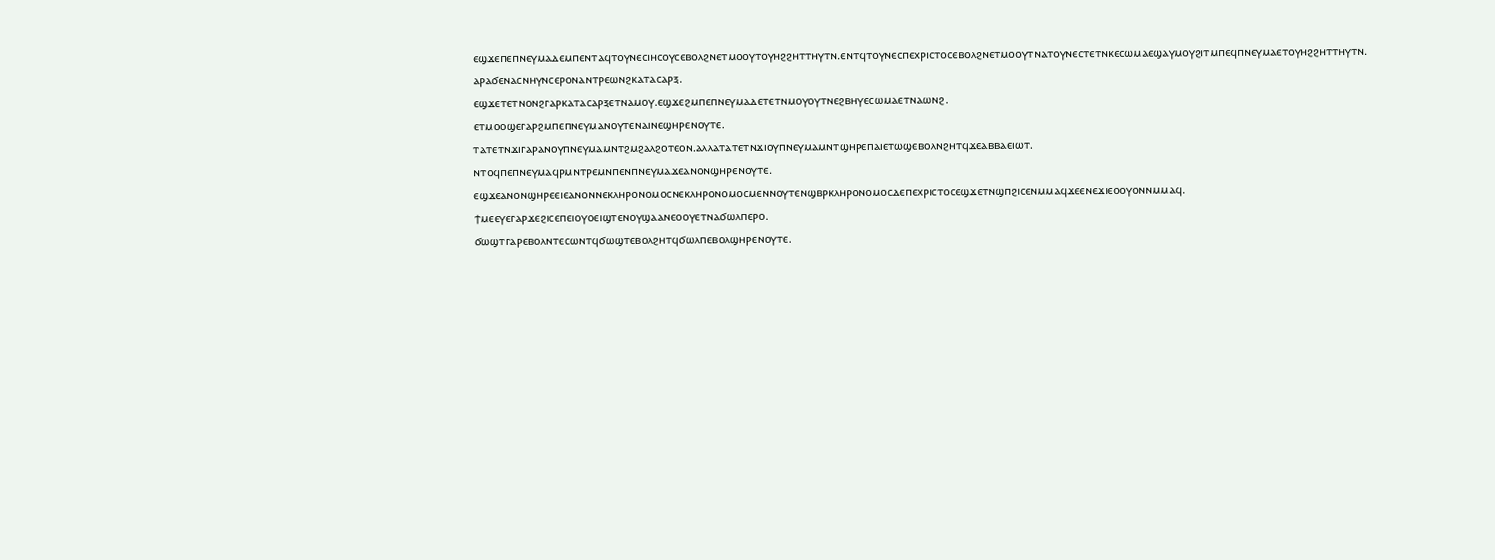ⲉϣϫⲉⲡⲉⲡⲛⲉⲩⲙⲁⲇⲉⲙⲡⲉⲛⲧⲁϥⲧⲟⲩⲛⲉⲥⲓⲏⲥⲟⲩⲥⲉⲃⲟⲗϩⲛⲉⲧⲙⲟⲟⲩⲧⲟⲩⲏϩϩⲏⲧⲧⲏⲩⲧⲛ.ⲉⲛⲧϥⲧⲟⲩⲛⲉⲥⲡⲉⲭⲣⲓⲥⲧⲟⲥⲉⲃⲟⲗϩⲛⲉⲧⲙⲟⲟⲩⲧⲛⲁⲧⲟⲩⲛⲉⲥⲧⲉⲧⲛⲕⲉⲥⲱⲙⲁⲉϣⲁⲩⲙⲟⲩϩⲓⲧⲙⲡⲉϥⲡⲛⲉⲩⲙⲁⲉⲧⲟⲩⲏϩϩⲏⲧⲧⲏⲩⲧⲛ.
ⲁⲣⲁϭⲉⲛⲁⲥⲛⲏⲩⲛⲥⲉⲣⲟⲛⲁⲛⲧⲣⲉⲱⲛϩⲕⲁⲧⲁⲥⲁⲣⲝ.
ⲉϣϫⲉⲧⲉⲧⲛⲟⲛϩⲅⲁⲣⲕⲁⲧⲁⲥⲁⲣⲝⲉⲧⲛⲁⲙⲟⲩ.ⲉϣϫⲉϩⲙⲡⲉⲡⲛⲉⲩⲙⲁⲇⲉⲧⲉⲧⲛⲙⲟⲩⲟⲩⲧⲛⲉϩⲃⲏⲩⲉⲥⲱⲙⲁⲉⲧⲛⲁⲱⲛϩ.
ⲉⲧⲙⲟⲟϣⲉⲅⲁⲣϩⲙⲡⲉⲡⲛⲉⲩⲙⲁⲛⲟⲩⲧⲉⲛⲁⲓⲛⲉϣⲏⲣⲉⲛⲟⲩⲧⲉ.
ⲧⲁⲧⲉⲧⲛϫⲓⲅⲁⲣⲁⲛⲟⲩⲡⲛⲉⲩⲙⲁⲙⲛⲧϩⲙϩⲁⲗϩⲟⲧⲉⲟⲛ.ⲁⲗⲗⲁⲧⲁⲧⲉⲧⲛϫⲓⲟⲩⲡⲛⲉⲩⲙⲁⲙⲛⲧϣⲏⲣⲉⲡⲁⲓⲉⲧⲱϣⲉⲃⲟⲗⲛϩⲏⲧϥϫⲉⲁⲃⲃⲁⲉⲓⲱⲧ.
ⲛⲧⲟϥⲡⲉⲡⲛⲉⲩⲙⲁϥⲣⲙⲛⲧⲣⲉⲙⲛⲡⲉⲛⲡⲛⲉⲩⲙⲁϫⲉⲁⲛⲟⲛϣⲏⲣⲉⲛⲟⲩⲧⲉ.
ⲉϣϫⲉⲁⲛⲟⲛϣⲏⲣⲉⲉⲓⲉⲁⲛⲟⲛⲛⲉⲕⲗⲏⲣⲟⲛⲟⲙⲟⲥⲛⲉⲕⲗⲏⲣⲟⲛⲟⲙⲟⲥⲙⲉⲛⲛⲟⲩⲧⲉⲛϣⲃⲣⲕⲗⲏⲣⲟⲛⲟⲙⲟⲥⲇⲉⲡⲉⲭⲣⲓⲥⲧⲟⲥⲉϣϫⲉⲧⲛϣⲡϩⲓⲥⲉⲛⲙⲙⲁϥϫⲉⲉⲛⲉϫⲓⲉⲟⲟⲩⲟⲛⲛⲙⲙⲁϥ.
ϯⲙⲉⲉⲩⲉⲅⲁⲣϫⲉϩⲓⲥⲉⲡⲉⲓⲟⲩⲟⲉⲓϣⲧⲉⲛⲟⲩϣⲁⲁⲛⲉⲟⲟⲩⲉⲧⲛⲁϭⲱⲗⲡⲉⲣⲟ.
ϭⲱϣⲧⲅⲁⲣⲉⲃⲟⲗⲛⲧⲉⲥⲱⲛⲧϥϭⲱϣⲧⲉⲃⲟⲗϩⲏⲧϥϭⲱⲗⲡⲉⲃⲟⲗϣⲏⲣⲉⲛⲟⲩⲧⲉ.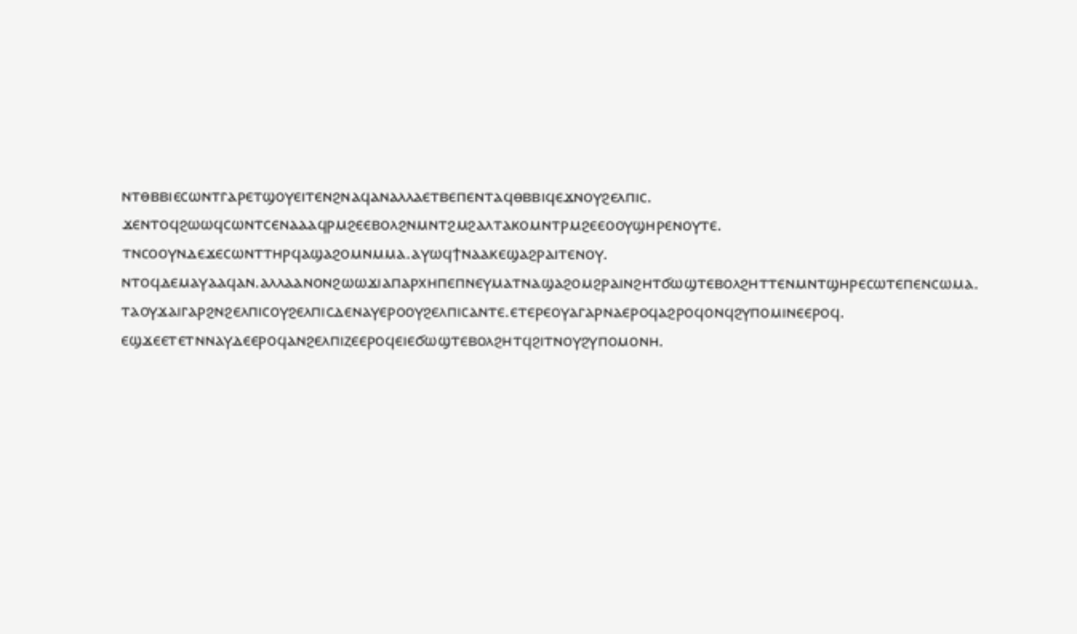ⲛⲧⲑⲃⲃⲓⲉⲥⲱⲛⲧⲅⲁⲣⲉⲧϣⲟⲩⲉⲓⲧⲉⲛϩⲛⲁϥⲁⲛⲁⲗⲗⲁⲉⲧⲃⲉⲡⲉⲛⲧⲁϥⲑⲃⲃⲓϥⲉϫⲛⲟⲩϩⲉⲗⲡⲓⲥ.
ϫⲉⲛⲧⲟϥϩⲱⲱϥⲥⲱⲛⲧⲥⲉⲛⲁⲁⲁϥⲣⲙϩⲉⲉⲃⲟⲗϩⲛⲙⲛⲧϩⲙϩⲁⲗⲧⲁⲕⲟⲙⲛⲧⲣⲙϩⲉⲉⲟⲟⲩϣⲏⲣⲉⲛⲟⲩⲧⲉ.
ⲧⲛⲥⲟⲟⲩⲛⲇⲉϫⲉⲥⲱⲛⲧⲧⲏⲣϥⲁϣⲁϩⲟⲙⲛⲙⲙⲁ.ⲁⲩⲱϥϯⲛⲁⲁⲕⲉϣⲁϩⲣⲁⲓⲧⲉⲛⲟⲩ.
ⲛⲧⲟϥⲇⲉⲙⲁⲩⲁⲁϥⲁⲛ.ⲁⲗⲗⲁⲁⲛⲟⲛϩⲱⲱϫⲓⲁⲡⲁⲣⲭⲏⲡⲉⲡⲛⲉⲩⲙⲁⲧⲛⲁϣⲁϩⲟⲙϩⲣⲁⲓⲛϩⲏⲧϭⲱϣⲧⲉⲃⲟⲗϩⲏⲧⲧⲉⲛⲙⲛⲧϣⲏⲣⲉⲥⲱⲧⲉⲡⲉⲛⲥⲱⲙⲁ.
ⲧⲁⲟⲩϫⲁⲓⲅⲁⲣϩⲛϩⲉⲗⲡⲓⲥⲟⲩϩⲉⲗⲡⲓⲥⲇⲉⲛⲁⲩⲉⲣⲟⲟⲩϩⲉⲗⲡⲓⲥⲁⲛⲧⲉ.ⲉⲧⲉⲣⲉⲟⲩⲁⲅⲁⲣⲛⲁⲉⲣⲟϥⲁϩⲣⲟϥⲟⲛϥϩⲩⲡⲟⲙⲓⲛⲉⲉⲣⲟϥ.
ⲉϣϫⲉⲉⲧⲉⲧⲛⲛⲁⲩⲇⲉⲉⲣⲟϥⲁⲛϩⲉⲗⲡⲓⲍⲉⲉⲣⲟϥⲉⲓⲉϭⲱϣⲧⲉⲃⲟⲗϩⲏⲧϥϩⲓⲧⲛⲟⲩϩⲩⲡⲟⲙⲟⲛⲏ.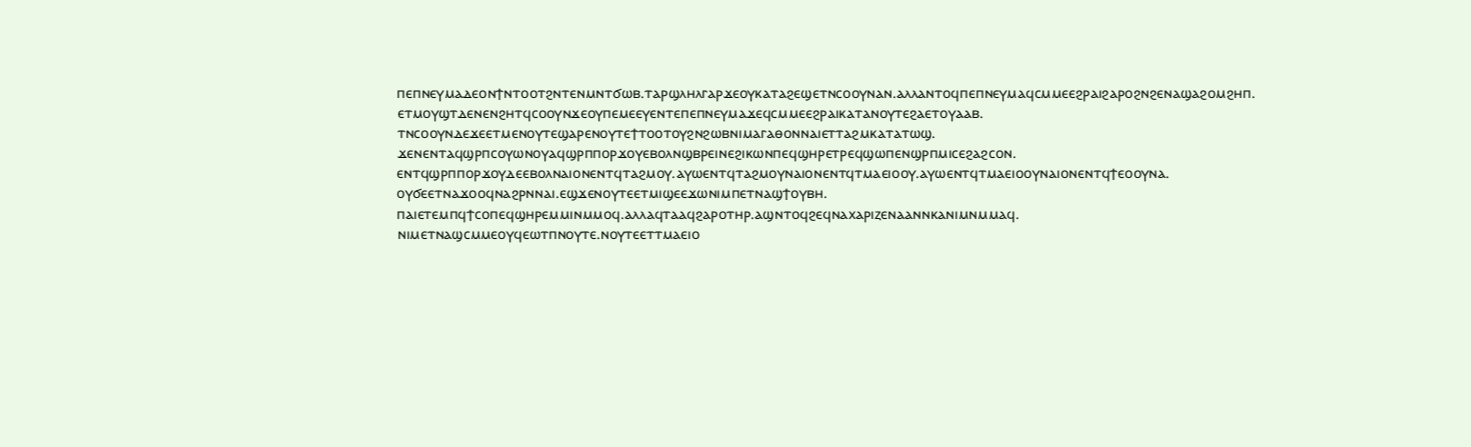ⲡⲉⲡⲛⲉⲩⲙⲁⲇⲉⲟⲛϯⲛⲧⲟⲟⲧϩⲛⲧⲉⲛⲙⲛⲧϭⲱⲃ.ⲧⲁⲣϣⲗⲏⲗⲅⲁⲣϫⲉⲟⲩⲕⲁⲧⲁϩⲉϣⲉⲧⲛⲥⲟⲟⲩⲛⲁⲛ.ⲁⲗⲗⲁⲛⲧⲟϥⲡⲉⲡⲛⲉⲩⲙⲁϥⲥⲙⲙⲉⲉϩⲣⲁⲓϩⲁⲣⲟϩⲛϩⲉⲛⲁϣⲁϩⲟⲙϩⲏⲡ.
ⲉⲧⲙⲟⲩϣⲧⲇⲉⲛⲉⲛϩⲏⲧϥⲥⲟⲟⲩⲛϫⲉⲟⲩⲡⲉⲙⲉⲉⲩⲉⲛⲧⲉⲡⲉⲡⲛⲉⲩⲙⲁϫⲉϥⲥⲙⲙⲉⲉϩⲣⲁⲓⲕⲁⲧⲁⲛⲟⲩⲧⲉϩⲁⲉⲧⲟⲩⲁⲁⲃ.
ⲧⲛⲥⲟⲟⲩⲛⲇⲉϫⲉⲉⲧⲙⲉⲛⲟⲩⲧⲉϣⲁⲣⲉⲛⲟⲩⲧⲉϯⲧⲟⲟⲧⲟⲩϩⲛϩⲱⲃⲛⲓⲙⲁⲅⲁⲑⲟⲛⲛⲁⲓⲉⲧⲧⲁϩⲙⲕⲁⲧⲁⲧⲱϣ.
ϫⲉⲛⲉⲛⲧⲁϥϣⲣⲡⲥⲟⲩⲱⲛⲟⲩⲁϥϣⲣⲡⲡⲟⲣϫⲟⲩⲉⲃⲟⲗⲛϣⲃⲣⲉⲓⲛⲉϩⲓⲕⲱⲛⲡⲉϥϣⲏⲣⲉⲧⲣⲉϥϣⲱⲡⲉⲛϣⲣⲡⲙⲓⲥⲉϩⲁϩⲥⲟⲛ.
ⲉⲛⲧϥϣⲣⲡⲡⲟⲣϫⲟⲩⲇⲉⲉⲃⲟⲗⲛⲁⲓⲟⲛⲉⲛⲧϥⲧⲁϩⲙⲟⲩ.ⲁⲩⲱⲉⲛⲧϥⲧⲁϩⲙⲟⲩⲛⲁⲓⲟⲛⲉⲛⲧϥⲧⲙⲁⲉⲓⲟⲟⲩ.ⲁⲩⲱⲉⲛⲧϥⲧⲙⲁⲉⲓⲟⲟⲩⲛⲁⲓⲟⲛⲉⲛⲧϥϯⲉⲟⲟⲩⲛⲁ.
ⲟⲩϭⲉⲉⲧⲛⲁϫⲟⲟϥⲛⲁϩⲣⲛⲛⲁⲓ.ⲉϣϫⲉⲛⲟⲩⲧⲉⲉⲧⲙⲓϣⲉⲉϫⲱⲛⲓⲙⲡⲉⲧⲛⲁϣϯⲟⲩⲃⲏ.
ⲡⲁⲓⲉⲧⲉⲙⲡϥϯⲥⲟⲡⲉϥϣⲏⲣⲉⲙⲙⲓⲛⲙⲙⲟϥ.ⲁⲗⲗⲁϥⲧⲁⲁϥϩⲁⲣⲟⲧⲏⲣ.ⲁϣⲛⲧⲟϥϩⲉϥⲛⲁⲭⲁⲣⲓⲍⲉⲛⲁⲁⲛⲛⲕⲁⲛⲓⲙⲛⲙⲙⲁϥ.
ⲛⲓⲙⲉⲧⲛⲁϣⲥⲙⲙⲉⲟⲩϥⲉⲱⲧⲡⲛⲟⲩⲧⲉ.ⲛⲟⲩⲧⲉⲉⲧⲧⲙⲁⲉⲓⲟ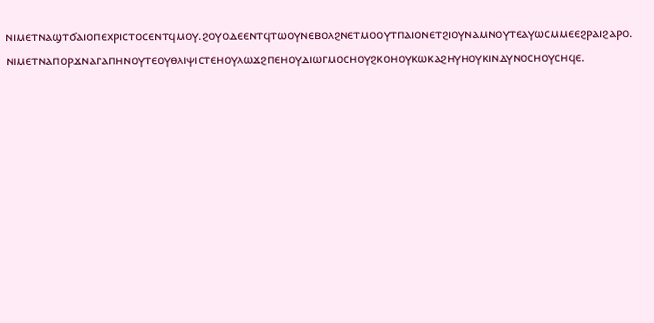ⲛⲓⲙⲉⲧⲛⲁϣⲧϭⲁⲓⲟⲡⲉⲭⲣⲓⲥⲧⲟⲥⲉⲛⲧϥⲙⲟⲩ.ϩⲟⲩⲟⲇⲉⲉⲛⲧϥⲧⲱⲟⲩⲛⲉⲃⲟⲗϩⲛⲉⲧⲙⲟⲟⲩⲧⲡⲁⲓⲟⲛⲉⲧϩⲓⲟⲩⲛⲁⲙⲛⲟⲩⲧⲉⲁⲩⲱⲥⲙⲙⲉⲉϩⲣⲁⲓϩⲁⲣⲟ.
ⲛⲓⲙⲉⲧⲛⲁⲡⲟⲣϫⲛⲁⲅⲁⲡⲏⲛⲟⲩⲧⲉⲟⲩⲑⲗⲓⲯⲓⲥⲧⲉⲏⲟⲩⲗⲱϫϩⲡⲉⲏⲟⲩⲇⲓⲱⲅⲙⲟⲥⲏⲟⲩϩⲕⲟⲏⲟⲩⲕⲱⲕⲁϩⲏⲩⲏⲟⲩⲕⲓⲛⲇⲩⲛⲟⲥⲏⲟⲩⲥⲏϥⲉ.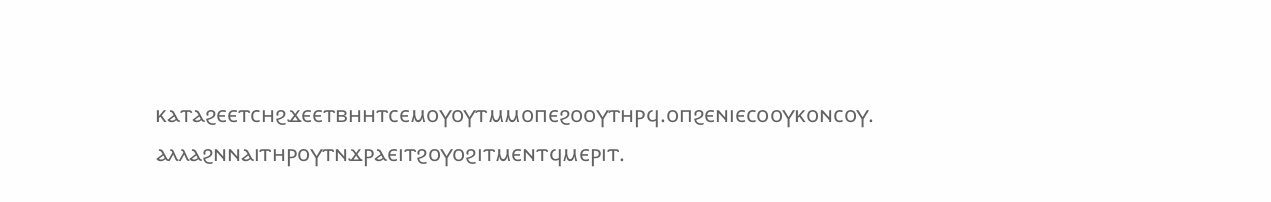ⲕⲁⲧⲁϩⲉⲉⲧⲥⲏϩϫⲉⲉⲧⲃⲏⲏⲧⲥⲉⲙⲟⲩⲟⲩⲧⲙⲙⲟⲡⲉϩⲟⲟⲩⲧⲏⲣϥ.ⲟⲡϩⲉⲛⲓⲉⲥⲟⲟⲩⲕⲟⲛⲥⲟⲩ.
ⲁⲗⲗⲁϩⲛⲛⲁⲓⲧⲏⲣⲟⲩⲧⲛϫⲣⲁⲉⲓⲧϩⲟⲩⲟϩⲓⲧⲙⲉⲛⲧϥⲙⲉⲣⲓⲧ.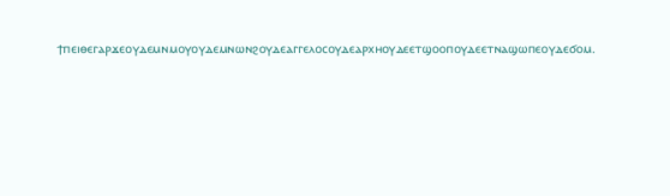ϯⲡⲉⲓⲑⲉⲅⲁⲣϫⲉⲟⲩⲇⲉⲙⲛⲙⲟⲩⲟⲩⲇⲉⲙⲛⲱⲛϩⲟⲩⲇⲉⲁⲅⲅⲉⲗⲟⲥⲟⲩⲇⲉⲁⲣⲭⲏⲟⲩⲇⲉⲉⲧϣⲟⲟⲡⲟⲩⲇⲉⲉⲧⲛⲁϣⲱⲡⲉⲟⲩⲇⲉϭⲟⲙ.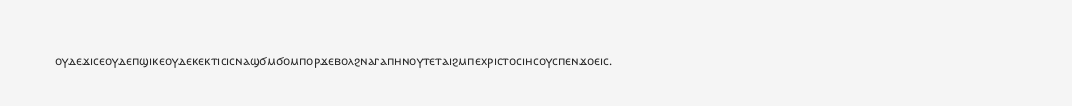ⲟⲩⲇⲉϫⲓⲥⲉⲟⲩⲇⲉⲡϣⲓⲕⲉⲟⲩⲇⲉⲕⲉⲕⲧⲓⲥⲓⲥⲛⲁϣϭⲙϭⲟⲙⲡⲟⲣϫⲉⲃⲟⲗϩⲛⲁⲅⲁⲡⲏⲛⲟⲩⲧⲉⲧⲁⲓϩⲙⲡⲉⲭⲣⲓⲥⲧⲟⲥⲓⲏⲥⲟⲩⲥⲡⲉⲛϫⲟⲉⲓⲥ.